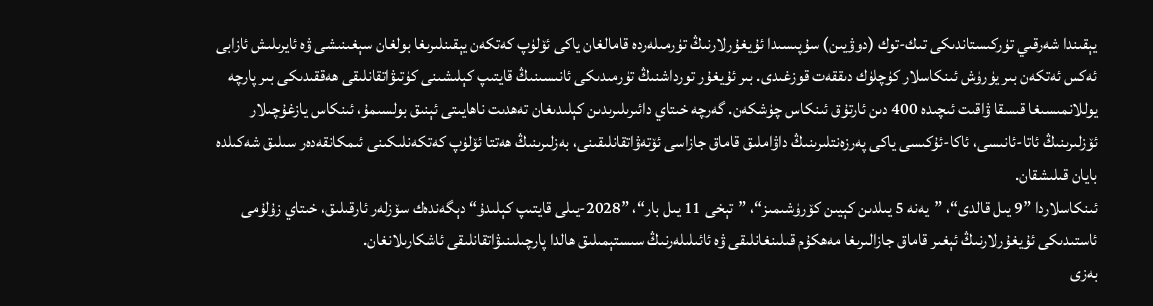يېقىندا شەرقىي تۈركىستاندىكى تىك-توك (دوۋيىن) سۇپىسىدا ئۇيغۇرلارنىڭ تۈرمىلەردە قامالغان ياكى ئۆلۈپ كەتكەن يېقىنلىرىغا بولغان سېغىنىشى ۋە ئايرىلىش ئازابى ئەكس ئەتكەن بىر يۈرۈش ئىنكاسلار كۈچلۈك دىققەت قوزغىدى. بىر ئۇيغۇر تورداشنىڭ تۈرمىدىكى ئانىسىنىڭ قايتىپ كېلىشىنى كۈتىۋاتقانلىقى ھەققىدىكى بىر پارچە يوللانمىسىغا قىسقا ۋاقىت ئىچىدە 400 دىن ئارتۇق ئىنكاس چۈشكەن. گەرچە خىتاي دائىرىلىرىدىن كېلىدىغان تەھدىت ناھايىتى ئېنىق بولسىمۇ، ئىنكاس يازغۇچىلار ئۆزلىرىنىڭ ئاتا-ئانىسى، ئاكا-ئۇكىسى ياكى پەرزەنتلىرىنىڭ داۋاملىق قاماق جازاسى ئۆتەۋاتقانلىقىنى، بەزلىرىنىڭ ھەتتا ئۆلۈپ كەتكەنلىكىنى ئىمكانقەدەر سىلىق شەكىلدە بايان قىلىشقان.
ئىنكاسلاردا ”9 يىل قالدى“، ”يەنە 5 يىلدىن كېيىن كۆرۈشىمىز“، ”تېخى 11 يىل بار“، ”2028-يىلى قايتىپ كېلىدۇ“ دېگەندەك سۆزلەر ئارقىلىق، خىتاي زۇلۇمى ئاستىدىكى ئۇيغۇرلارنىڭ ئېغىر قاماق جازالىرىغا مەھكۇم قىلىنغانلىقى ۋە ئائىلىلەرنىڭ سىستېمىلىق ھالدا پارچىلىنىۋاتقانلىقى ئاشكارىلانغان.
بەزى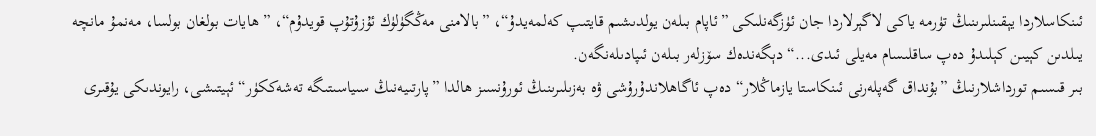ئىنكاسلاردا يېقىنلىرىنىڭ تۈرمە ياكى لاگېرلاردا جان ئۈزگەنلىكى ”ئاپام بىلەن يولدىشىم قايتىپ كەلمەيدۇ“، ”بالامنى مەڭگۈلۈك ئۇزۇتۇپ قويدۇم“، ”ھايات بولغان بولسا، مەنمۇ مانچە يىلدىن كېيىن كېلىدۇ دەپ ساقلىسام مەيلى ئىدى...“ دېگەندەك سۆزلەر بىلەن ئىپادىلەنگەن.
بىر قىسىم تورداشلارنىڭ ”بۇنداق گەپلەرنى ئىنكاستا يازماڭلار“ دەپ ئاگاھلاندۇرۇشى ۋە بەزىلىرىنىڭ ئورۇنسىز ھالدا ”پارتىيەنىڭ سىياسىتىگە تەشەككۈر“ ئېيتىشى، رايوندىكى يۇقىرى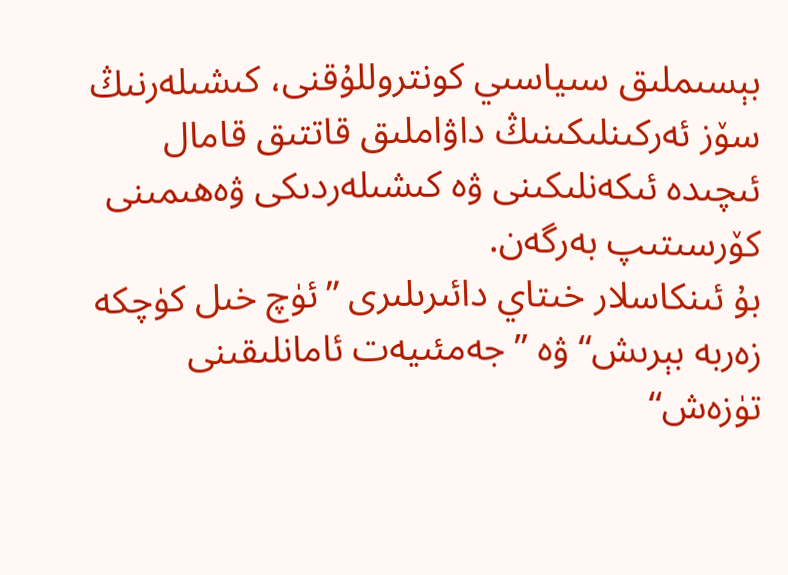بېسىملىق سىياسىي كونتروللۇقنى، كىشىلەرنىڭ سۆز ئەركىنلىكىنىڭ داۋاملىق قاتتىق قامال ئىچىدە ئىكەنلىكىنى ۋە كىشىلەردىكى ۋەھىمىنى كۆرسىتىپ بەرگەن.
بۇ ئىنكاسلار خىتاي دائىرىلىرى ”ئۈچ خىل كۈچكە زەربە بېرىش“ ۋە ”جەمئىيەت ئامانلىقىنى تۈزەش“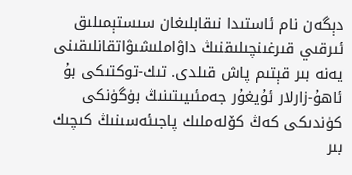دېگەن نام ئاستىدا نىقابلىغان سىستېمىلىق ئىرقىي قىرغىنچىلىقنىڭ داۋاملىشىۋاتقانلىقىنى يەنە بىر قېتىم پاش قىلدى. تىك-توكتىكى بۇ ئاھۇ-زارلار ئۇيغۇر جەمئىيىتىنىڭ بۈگۈنكى كۈندىكى كەڭ كۆلەملىك پاجىئەسىنىڭ كىچىك بىر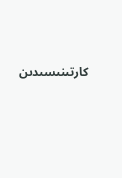كارتىنىسىدىن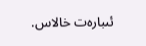ئىبارەت خالاس.